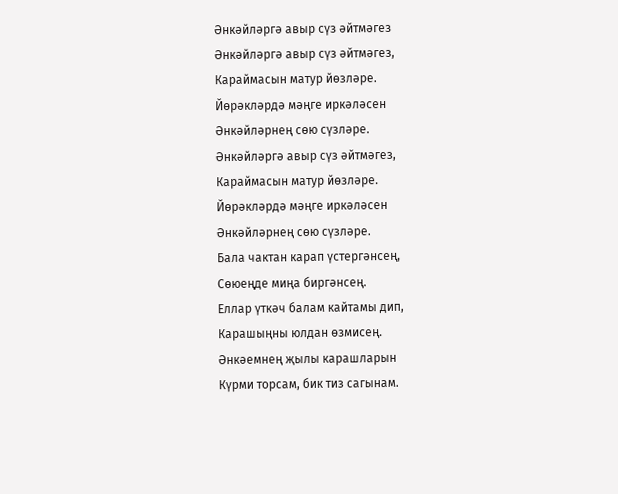Әнкәйләргә авыр сүз әйтмәгез
Әнкәйләргә авыр сүз әйтмәгез,
Караймасын матур йөзләре.
Йөрәкләрдә мәңге иркәләсен
Әнкәйләрнең сөю сүзләре.
Әнкәйләргә авыр сүз әйтмәгез,
Караймасын матур йөзләре.
Йөрәкләрдә мәңге иркәләсен
Әнкәйләрнең сөю сүзләре.
Бала чактан карап үстергәнсең,
Сөюеңде миңа биргәнсең.
Еллар үткәч балам кайтамы дип,
Карашыңны юлдан өзмисең.
Әнкәемнең җылы карашларын
Күрми торсам, бик тиз сагынам.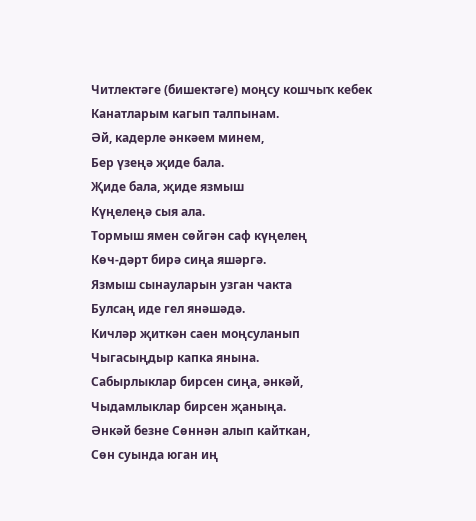Читлектәге (бишектәге) моңсу кошчыҡ кебек
Канатларым кагып талпынам.
Әй, кадерле әнкәем минем,
Бер үзеңә җиде бала.
Җиде бала, җиде язмыш
Күңелеңә сыя ала.
Тормыш ямен сөйгән саф күңелең
Көч-дәрт бирә сиңа яшәргә.
Язмыш сынауларын узган чакта
Булсаң иде гел янәшәдә.
Кичләр җиткән саен моңсуланып
Чыгасыңдыр капка янына.
Сабырлыклар бирсен сиңа, әнкәй,
Чыдамлыклар бирсен җаныңа.
Әнкәй безне Сөннән алып кайткан,
Сөн суында юган иң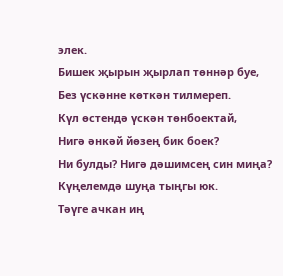элек.
Бишек җырын җырлап төннәр буе,
Без үскәнне көткән тилмереп.
Күл өстендә үскән төнбоектай,
Нигә әнкәй йөзең бик боек?
Ни булды? Нигә дәшимсең син миңа?
Күңелемдә шуңа тыңгы юк.
Тәүге ачкан иң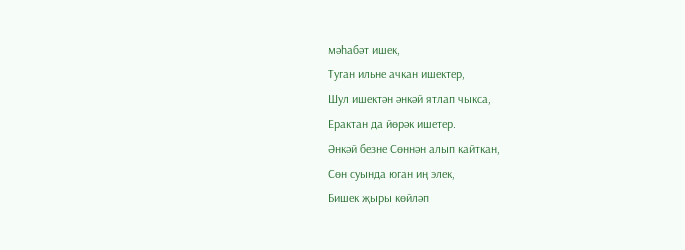мәһабәт ишек,
Туган ильне ачкан ишектер,
Шул ишектән әнкәй ятлап чыкса,
Ерактан да йөрәк ишетер.
Әнкәй безне Сөннән алып кайткан,
Сөн суында юган иң элек,
Бишек җыры көйләп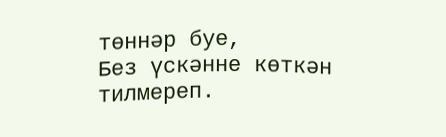төннәр буе,
Без үскәнне көткән тилмереп.